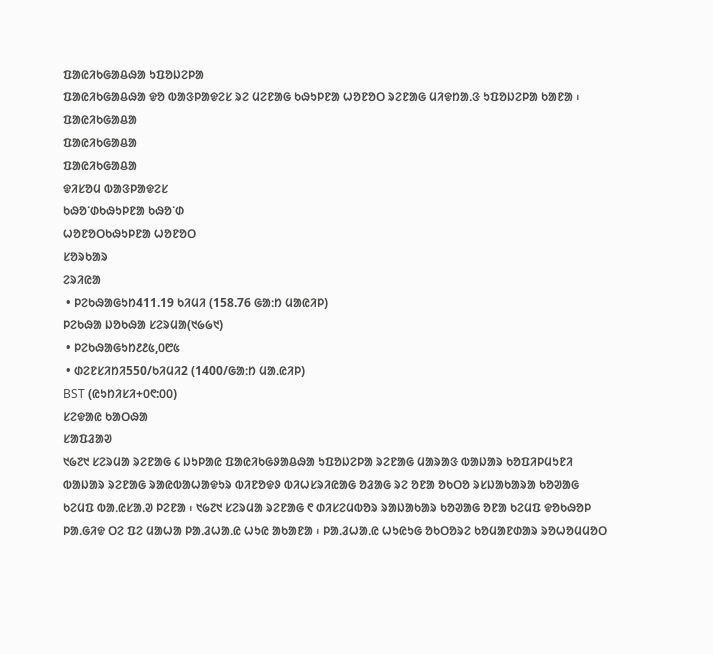ᱯᱟᱭᱤᱠᱜᱟᱪᱷᱟ ᱩᱯᱚᱡᱮᱞᱟ
ᱯᱟᱭᱤᱠᱜᱟᱪᱷᱟ ᱫᱚ ᱵᱟᱝᱞᱟᱫᱮᱥ ᱨᱮ ᱢᱮᱱᱟᱜ ᱠᱷᱩᱞᱱᱟ ᱦᱚᱱᱚᱛ ᱨᱮᱱᱟᱜ ᱢᱤᱫᱴᱟᱹᱝ ᱩᱯᱚᱡᱮᱞᱟ ᱠᱟᱱᱟ ᱾
ᱯᱟᱭᱤᱠᱜᱟᱪᱟ
ᱯᱟᱭᱤᱠᱜᱟᱪᱟ
ᱯᱟᱭᱤᱠᱜᱟᱪᱟ
ᱫᱤᱥᱚᱢ ᱵᱟᱝᱞᱟᱫᱮᱥ
ᱠᱷᱚᱸᱰᱠᱷᱩᱞᱱᱟ ᱠᱷᱚᱸᱰ
ᱦᱚᱱᱚᱛᱠᱷᱩᱞᱱᱟ ᱦᱚᱱᱚᱛ
ᱥᱚᱨᱠᱟᱨ
ᱮᱨᱤᱭᱟ
 • ᱞᱮᱠᱷᱟᱜᱩᱴ411.19 ᱠᱤᱢᱤ (158.76 ᱜᱟᱺᱴ ᱢᱟᱭᱤᱞ)
ᱞᱮᱠᱷᱟ ᱡᱚᱠᱷᱟ ᱥᱮᱨᱢᱟ(᱑᱙᱙᱑)
 • ᱞᱮᱠᱷᱟᱜᱩᱴ᱒᱒᱕,᱐᱘᱕
 • ᱰᱮᱱᱥᱤᱴᱤ550/ᱠᱤᱢᱤ2 (1400/ᱜᱟᱺᱴ ᱢᱟᱹᱭᱤᱞ)
BST (ᱭᱩᱴᱤᱥᱤ+᱐᱖:᱐᱐)
ᱥᱮᱫᱟᱭ ᱠᱟᱛᱷᱟ
ᱥᱟᱯᱲᱟᱣ
᱑᱙᱗᱑ ᱥᱮᱨᱢᱟ ᱨᱮᱱᱟᱜ ᱔ ᱡᱩᱞᱟᱭ ᱯᱟᱭᱤᱠᱜᱽᱟᱪᱷᱟ ᱩᱯᱚᱡᱮᱞᱟ ᱨᱮᱱᱟᱜ ᱢᱟᱨᱟᱝ ᱵᱟᱡᱟᱨ ᱠᱚᱯᱤᱞᱢᱩᱱᱤ ᱵᱟᱡᱟᱨ ᱨᱮᱱᱟᱜ ᱨᱟᱭᱵᱟᱦᱟᱫᱩᱨ ᱵᱤᱱᱚᱫᱽ ᱵᱤᱦᱥᱨᱤᱭᱟᱜ ᱚᱲᱟᱜ ᱨᱮ ᱚᱱᱟ ᱚᱠᱛᱚ ᱨᱥᱡᱟᱠᱟᱨᱟ ᱠᱚᱣᱟᱜ ᱠᱮᱢᱯ ᱵᱟᱹᱭᱥᱟᱹᱣ ᱞᱮᱱᱟ ᱾ ᱑᱙᱗᱑ ᱥᱮᱨᱢᱟ ᱨᱮᱱᱟᱜ ᱖ ᱰᱤᱥᱮᱢᱵᱚᱨ ᱨᱟᱡᱟᱠᱟᱨ ᱠᱚᱣᱟᱜ ᱚᱱᱟ ᱠᱮᱢᱯ ᱫᱚᱠᱷᱚᱞ ᱞᱟᱹᱜᱤᱫ ᱛᱮ ᱯᱮ ᱢᱟᱦᱟ ᱞᱟᱹᱲᱦᱟᱹᱭ ᱦᱩᱭ ᱟᱠᱟᱱᱟ ᱾ ᱞᱟᱹᱲᱦᱟᱹᱭ ᱦᱩᱭᱩᱜ ᱚᱠᱛᱚᱨᱮ ᱠᱚᱢᱟᱱᱰᱟᱨ ᱨᱚᱦᱚᱢᱢᱚᱛ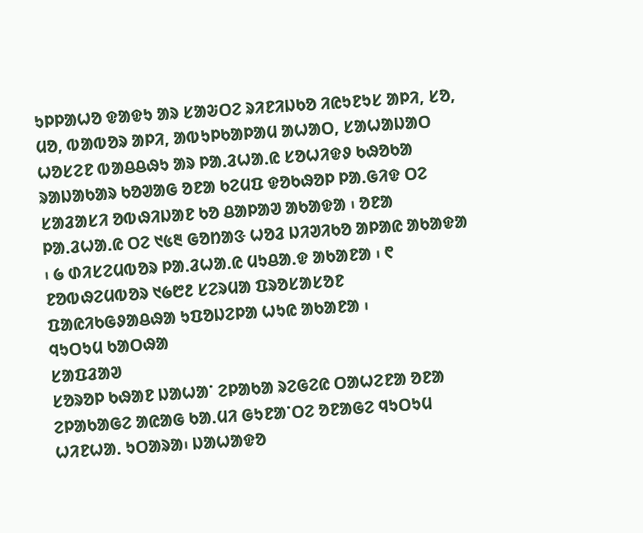ᱩᱞᱞᱟᱦᱚ ᱫᱟᱫᱩ ᱟᱨ ᱥᱟᱶᱛᱮ ᱨᱤᱱᱤᱡᱠᱚ ᱤᱭᱩᱱᱩᱥ ᱟᱞᱤ, ᱥᱚ, ᱢᱚ, ᱵᱟᱵᱚᱨ ᱟᱞᱤ, ᱟᱵᱩᱞᱠᱟᱞᱟᱢ ᱟᱦᱟᱛ, ᱥᱟᱦᱟᱡᱟᱛ ᱦᱚᱥᱮᱱ ᱵᱟᱪᱪᱷᱩ ᱟᱨ ᱞᱟᱹᱲᱦᱟᱹᱭ ᱥᱚᱦᱤᱫᱽ ᱠᱷᱚᱠᱟ ᱨᱟᱡᱟᱠᱟᱨ ᱠᱚᱣᱟᱜ ᱚᱱᱟ ᱠᱮᱢᱯ ᱫᱚᱠᱷᱚᱞ ᱞᱟᱹᱜᱤᱫ ᱛᱮ ᱥᱟᱲᱟᱥᱤ ᱚᱵᱷᱤᱡᱟᱱ ᱠᱚ ᱪᱟᱞᱟᱣ ᱟᱠᱟᱫᱟ ᱾ ᱚᱱᱟ ᱞᱟᱹᱲᱦᱟᱹᱭ ᱛᱮ ᱑᱕᱓ ᱜᱚᱴᱟᱝ ᱦᱚᱲ ᱡᱤᱣᱤᱠᱚ ᱟᱞᱟᱭ ᱟᱠᱟᱫᱟ ᱾ ᱙ ᱰᱤᱥᱮᱢᱵᱚᱨ ᱞᱟᱹᱲᱦᱟᱹᱭ ᱢᱩᱪᱟᱹᱫ ᱟᱠᱟᱱᱟ ᱾ ᱖ ᱱᱚᱵᱷᱮᱢᱵᱚᱨ ᱑᱙᱘᱒ ᱥᱮᱨᱢᱟ ᱯᱨᱚᱥᱟᱥᱚᱱ ᱯᱟᱭᱤᱠᱜᱽᱟᱪᱷᱟ ᱩᱯᱚᱡᱮᱞᱟ ᱦᱩᱭ ᱟᱠᱟᱱᱟ ᱾
ᱧᱩᱛᱩᱢ ᱠᱟᱛᱷᱟ
ᱥᱟᱯᱲᱟᱣ
ᱥᱚᱨᱚᱞ ᱠᱷᱟᱱ ᱡᱟᱦᱟᱸ ᱮᱞᱟᱠᱟ ᱨᱮᱜᱮᱭ ᱛᱟᱦᱮᱱᱟ ᱚᱱᱟ ᱮᱞᱟᱠᱟᱜᱮ ᱟᱭᱟᱜ ᱠᱟᱹᱢᱤ ᱜᱩᱱᱟᱸᱛᱮ ᱚᱱᱟᱜᱮ ᱧᱩᱛᱩᱢ ᱦᱤᱱᱦᱟᱹ ᱩᱛᱟᱨᱟ᱾ ᱡᱟᱦᱟᱫᱚ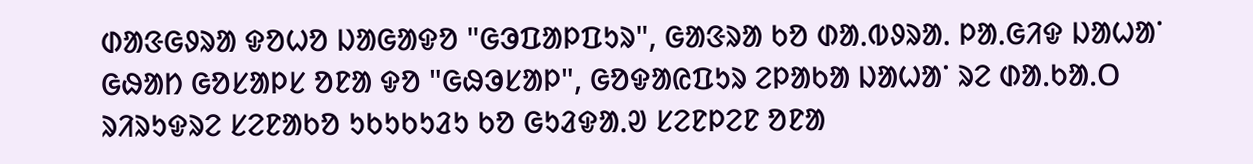ᱰᱟᱝᱜᱽᱨᱟ ᱫᱚᱦᱚ ᱡᱟᱜᱟᱫᱚ "ᱜᱳᱯᱟᱞᱯᱩᱨ", ᱜᱟᱝᱨᱟ ᱠᱚ ᱰᱟᱹᱵᱽᱨᱟᱹ ᱞᱟᱹᱜᱤᱫ ᱡᱟᱦᱟᱸ ᱜᱷᱟᱴ ᱜᱚᱥᱟᱞᱥ ᱚᱱᱟ ᱫᱚ "ᱜᱷᱳᱥᱟᱞ", ᱜᱚᱫᱟᱭᱯᱩᱨ ᱮᱞᱟᱠᱟ ᱡᱟᱦᱟᱸ ᱨᱮ ᱰᱟᱹᱠᱟᱹᱛ ᱨᱤᱨᱩᱫᱨᱮ ᱥᱮᱱᱟᱠᱚ ᱩᱠᱩᱠᱩᱲᱩ ᱠᱚ ᱜᱩᱲᱫᱟᱹᱣ ᱥᱮᱱᱞᱮᱱ ᱚᱱᱟ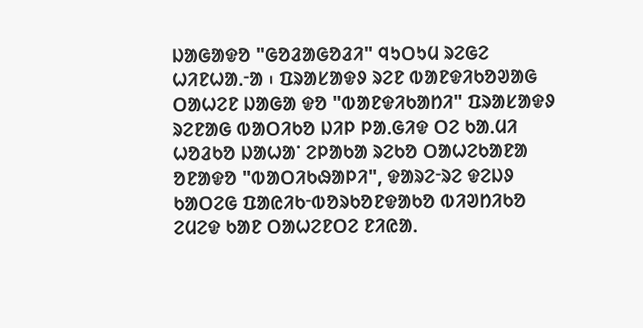ᱡᱟᱜᱟᱫᱚ "ᱜᱚᱲᱟᱜᱚᱲᱤ" ᱧᱩᱛᱩᱢ ᱨᱮᱜᱮ ᱦᱤᱱᱦᱟᱹᱼᱟ ᱾ ᱯᱨᱟᱥᱟᱫᱽ ᱨᱮᱱ ᱵᱟᱱᱫᱤᱠᱚᱣᱟᱜ ᱛᱟᱦᱮᱱ ᱡᱟᱜᱟ ᱫᱚ "ᱵᱟᱱᱫᱤᱠᱟᱴᱤ" ᱯᱨᱟᱥᱟᱫᱽ ᱨᱮᱱᱟᱜ ᱵᱟᱛᱤᱠᱚ ᱡᱤᱞ ᱞᱟᱹᱜᱤᱫ ᱛᱮ ᱠᱟᱹᱢᱤ ᱦᱚᱲᱠᱚ ᱡᱟᱦᱟᱸ ᱮᱞᱟᱠᱟ ᱨᱮᱠᱚ ᱛᱟᱦᱮᱠᱟᱱᱟ ᱚᱱᱟᱫᱚ "ᱵᱟᱛᱤᱠᱷᱟᱞᱤ", ᱫᱟᱨᱮᱼᱨᱮ ᱫᱮᱡᱽ ᱠᱟᱛᱮᱜ ᱯᱟᱭᱤᱠᱼᱵᱚᱨᱠᱚᱱᱫᱟᱠᱚ ᱵᱤᱣᱴᱤᱠᱚ ᱮᱢᱮᱫ ᱠᱟᱱ ᱛᱟᱦᱮᱱᱛᱮ ᱱᱤᱭᱟᱹ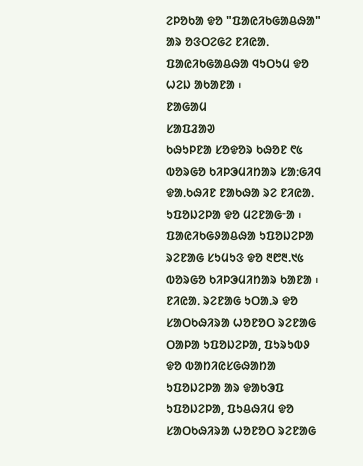ᱮᱞᱚᱠᱟ ᱫᱚ "ᱯᱟᱭᱤᱠᱜᱟᱪᱷᱟ" ᱟᱨ ᱚᱝᱛᱮᱜᱮ ᱱᱤᱭᱟᱹ ᱯᱟᱭᱤᱠᱜᱟᱪᱷᱟ ᱧᱩᱛᱩᱢ ᱫᱚ ᱦᱮᱡ ᱟᱠᱟᱱᱟ ᱾
ᱱᱟᱜᱟᱢ
ᱥᱟᱯᱲᱟᱣ
ᱠᱷᱩᱞᱱᱟ ᱥᱚᱫᱚᱨ ᱠᱷᱚᱱ ᱖᱕ ᱵᱚᱨᱜᱚ ᱠᱤᱞᱳᱢᱤᱴᱟᱨ ᱥᱟᱺᱜᱤᱧ ᱫᱟᱹᱠᱷᱤᱱ ᱱᱟᱠᱷᱟ ᱨᱮ ᱱᱤᱭᱟᱹ ᱩᱯᱚᱡᱮᱞᱟ ᱫᱚ ᱢᱮᱱᱟᱜᱼᱟ ᱾ ᱯᱟᱭᱤᱠᱜᱽᱟᱪᱷᱟ ᱩᱯᱚᱡᱮᱞᱟ ᱨᱮᱱᱟᱜ ᱥᱩᱢᱩᱝ ᱫᱚ ᱓᱘᱓.᱑᱕ ᱵᱚᱨᱜᱚ ᱠᱤᱞᱳᱢᱤᱴᱟᱨ ᱠᱟᱱᱟ ᱾ ᱱᱤᱭᱟᱹ ᱨᱮᱱᱟᱜ ᱩᱛᱟᱹᱨ ᱫᱚ ᱥᱟᱛᱠᱷᱤᱨᱟ ᱦᱚᱱᱚᱛ ᱨᱮᱱᱟᱜ ᱛᱟᱞᱟ ᱩᱯᱚᱡᱮᱞᱟ, ᱯᱩᱨᱩᱵᱽ ᱫᱚ ᱵᱟᱴᱤᱭᱥᱜᱷᱟᱴᱟ ᱩᱯᱚᱡᱮᱞᱟ ᱟᱨ ᱫᱟᱠᱳᱯ ᱩᱯᱚᱡᱮᱞᱟ, ᱯᱩᱪᱷᱤᱢ ᱫᱚ ᱥᱟᱛᱠᱷᱤᱨᱟ ᱦᱚᱱᱚᱛ ᱨᱮᱱᱟᱜ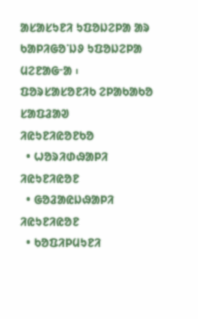ᱟᱥᱟᱥᱩᱱᱤ ᱩᱯᱚᱡᱮᱞᱟ ᱟᱨ ᱠᱟᱞᱤᱜᱚᱸᱡᱽ ᱩᱯᱚᱡᱮᱞᱟ ᱢᱮᱱᱟᱜᱼᱟ ᱾
ᱯᱚᱨᱥᱟᱥᱚᱱᱤᱠ ᱮᱞᱟᱠᱟᱠᱚ
ᱥᱟᱯᱲᱟᱣ
ᱤᱭᱩᱱᱤᱭᱚᱱᱠᱚ
  • ᱦᱚᱨᱤᱰᱷᱟᱞᱤ ᱤᱭᱩᱱᱤᱭᱚᱱ
  • ᱜᱚᱲᱟᱭᱡᱷᱟᱞᱤ ᱤᱭᱩᱱᱤᱭᱚᱱ
  • ᱠᱚᱯᱤᱞᱢᱩᱱᱤ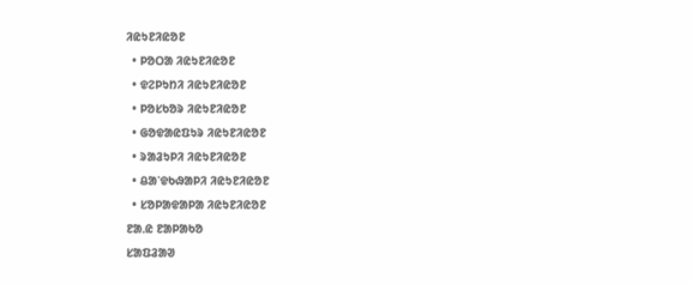ᱤᱭᱩᱱᱤᱭᱚᱱ
  • ᱞᱚᱛᱟ ᱤᱭᱩᱱᱤᱭᱚᱱ
  • ᱫᱮᱞᱩᱴᱤ ᱤᱭᱩᱱᱤᱭᱚᱱ
  • ᱞᱚᱥᱠᱚᱨ ᱤᱭᱩᱱᱤᱭᱚᱱ
  • ᱜᱚᱫᱟᱭᱯᱩᱨ ᱤᱭᱩᱱᱤᱭᱚᱱ
  • ᱨᱟᱲᱩᱞᱤ ᱤᱭᱩᱱᱤᱭᱚᱱ
  • ᱪᱟᱸᱫᱠᱷᱟᱞᱤ ᱤᱭᱩᱱᱤᱭᱚᱱ
  • ᱥᱚᱞᱟᱫᱟᱞᱟ ᱤᱭᱩᱱᱤᱭᱚᱱ
ᱱᱟᱹᱭ ᱱᱟᱞᱟᱠᱚ
ᱥᱟᱯᱲᱟᱣ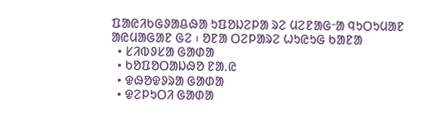ᱯᱟᱭᱤᱠᱜᱽᱟᱪᱷᱟ ᱩᱯᱚᱡᱮᱞᱟ ᱨᱮ ᱢᱮᱱᱟᱜᱼᱟ ᱧᱩᱛᱩᱢᱟᱱ ᱟᱭᱢᱟᱜᱟᱱ ᱜᱮ ᱾ ᱚᱱᱟ ᱛᱮᱞᱟᱨᱮ ᱦᱩᱭᱩᱜ ᱠᱟᱱᱟ
  • ᱥᱤᱵᱽᱥᱟ ᱜᱟᱰᱟ
  • ᱠᱚᱯᱚᱛᱟᱡᱷᱚ ᱱᱟᱹᱭ
  • ᱫᱷᱚᱫᱽᱨᱟ ᱜᱟᱰᱟ
  • ᱫᱮᱞᱩᱛᱤ ᱜᱟᱰᱟ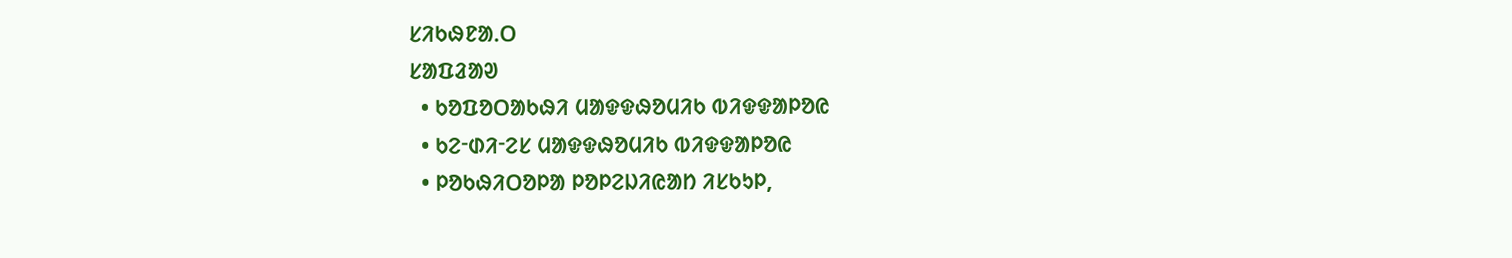ᱥᱤᱠᱷᱱᱟᱹᱛ
ᱥᱟᱯᱲᱟᱣ
  • ᱠᱚᱯᱚᱛᱟᱠᱷᱤ ᱢᱟᱫᱫᱷᱚᱢᱤᱠ ᱵᱤᱫᱫᱟᱞᱚᱭ
  • ᱠᱮᱼᱰᱤᱼᱮᱥ ᱢᱟᱫᱫᱷᱚᱢᱤᱠ ᱵᱤᱫᱫᱟᱞᱚᱭ
  • ᱞᱚᱠᱷᱤᱛᱚᱞᱟ ᱞᱚᱞᱮᱡᱤᱭᱟᱴ ᱤᱥᱠᱩᱞ,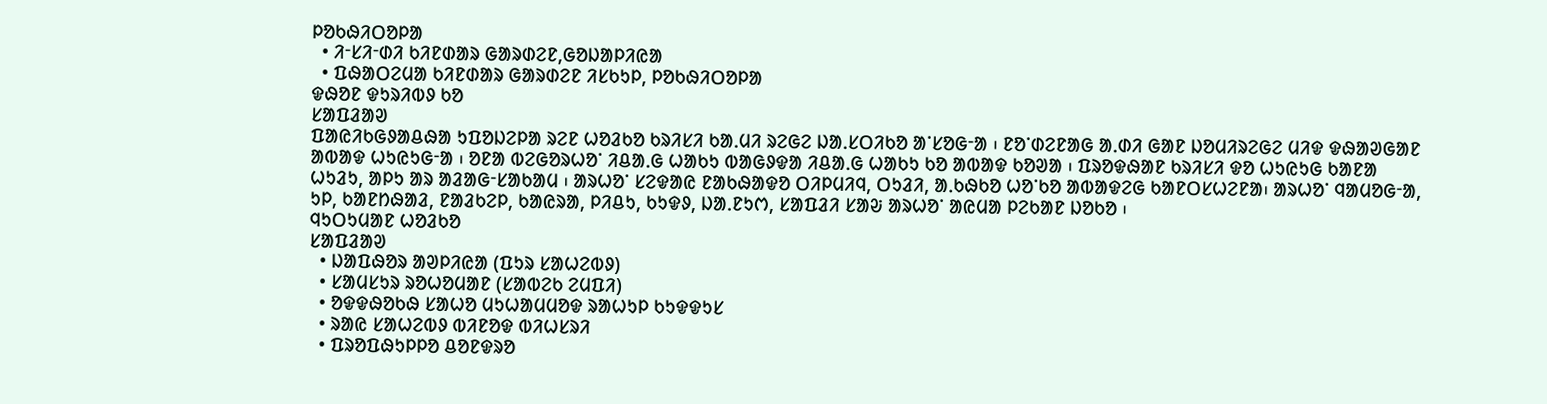ᱞᱚᱠᱷᱤᱛᱚᱞᱟ
  • ᱤᱼᱥᱤᱼᱰᱤ ᱠᱤᱱᱰᱟᱨ ᱜᱟᱨᱰᱮᱱ,ᱜᱚᱡᱟᱞᱤᱭᱟ
  • ᱯᱷᱟᱛᱮᱢᱟ ᱠᱤᱱᱰᱟᱨ ᱜᱟᱨᱰᱮᱱ ᱤᱥᱠᱩᱞ, ᱞᱚᱠᱷᱤᱛᱚᱞᱟ
ᱫᱷᱚᱱ ᱫᱩᱨᱤᱵᱽ ᱠᱚ
ᱥᱟᱯᱲᱟᱣ
ᱯᱟᱭᱤᱠᱜᱽᱟᱪᱷᱟ ᱩᱯᱚᱡᱮᱞᱟ ᱨᱮᱱ ᱦᱚᱲᱠᱚ ᱠᱨᱤᱥᱤ ᱠᱟᱹᱢᱤ ᱨᱮᱜᱮ ᱡᱟᱹᱥᱛᱤᱠᱚ ᱟᱸᱥᱚᱜᱼᱟ ᱾ ᱱᱚᱸᱰᱮᱱᱟᱜ ᱟᱹᱰᱤ ᱜᱟᱱ ᱡᱚᱢᱤᱨᱮᱜᱮ ᱢᱤᱫ ᱫᱷᱟᱣᱜᱟᱱ ᱟᱵᱟᱫ ᱦᱩᱭᱩᱜᱼᱟ ᱾ ᱚᱱᱟ ᱵᱮᱜᱚᱨᱦᱚᱸ ᱤᱪᱟᱹᱜ ᱦᱟᱠᱩ ᱵᱟᱜᱽᱫᱟ ᱤᱪᱟᱹᱜ ᱦᱟᱠᱩ ᱠᱚ ᱟᱵᱟᱫ ᱠᱚᱣᱟ ᱾ ᱯᱨᱚᱫᱷᱟᱱ ᱠᱨᱤᱥᱤ ᱫᱚ ᱦᱩᱭᱩᱜ ᱠᱟᱱᱟ ᱦᱩᱲᱩ, ᱟᱞᱩ ᱟᱨ ᱟᱲᱟᱜᱼᱥᱟᱠᱟᱢ ᱾ ᱟᱨᱦᱚᱸ ᱥᱮᱫᱟᱭ ᱱᱟᱠᱷᱟᱫᱚ ᱛᱤᱞᱢᱤᱧ, ᱛᱩᱲᱤ, ᱟᱹᱠᱷᱠᱚ ᱦᱚᱸᱠᱚ ᱟᱵᱟᱫᱮᱜ ᱠᱟᱱᱛᱥᱦᱮᱱᱟ᱾ ᱟᱨᱦᱚᱸ ᱧᱟᱢᱚᱜᱼᱟ, ᱩᱞ, ᱠᱟᱱᱴᱷᱟᱲ, ᱱᱟᱲᱠᱮᱞ, ᱠᱟᱭᱨᱟ, ᱞᱤᱪᱩ, ᱠᱩᱫᱽ, ᱡᱟᱹᱱᱩᱬ, ᱥᱟᱯᱲᱤ ᱥᱟᱶ ᱟᱨᱦᱚᱸ ᱟᱭᱢᱟ ᱞᱮᱠᱟᱱ ᱡᱚᱠᱚ ᱾
ᱧᱩᱛᱩᱢᱟᱱ ᱦᱚᱲᱠᱚ
ᱥᱟᱯᱲᱟᱣ
  • ᱡᱟᱯᱷᱚᱨ ᱟᱣᱞᱤᱭᱟ (ᱯᱩᱨ ᱥᱟᱦᱮᱵᱽ)
  • ᱥᱟᱢᱥᱩᱨ ᱨᱚᱦᱚᱢᱟᱱ (ᱥᱟᱵᱮᱠ ᱮᱢᱯᱤ)
  • ᱚᱫᱫᱷᱚᱠᱷ ᱥᱟᱦᱚ ᱢᱩᱦᱟᱢᱢᱚᱫ ᱨᱟᱦᱩᱞ ᱠᱩᱫᱫᱩᱥ
  • ᱨᱟᱭ ᱥᱟᱦᱮᱵᱽ ᱵᱤᱱᱚᱫ ᱵᱤᱦᱥᱨᱤ
  • ᱯᱨᱚᱯᱷᱩᱞᱞᱚ ᱪᱚᱱᱫᱨᱚ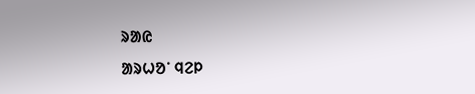ᱨᱟᱭ
ᱟᱨᱦᱚᱸ ᱧᱮᱞ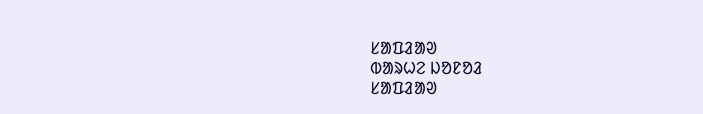ᱥᱟᱯᱲᱟᱣ
ᱵᱟᱨᱦᱮ ᱡᱚᱱᱚᱲ
ᱥᱟᱯᱲᱟᱣ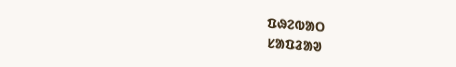ᱯᱷᱮᱵᱟᱛ
ᱥᱟᱯᱲᱟᱣ